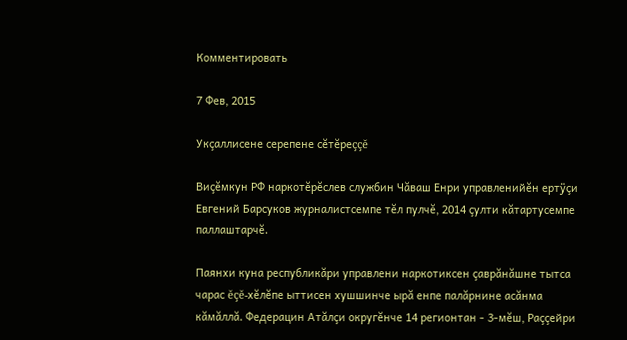Комментировать

7 Фев, 2015

Укçаллисене серепене сĕтĕреççĕ

Виçĕмкун РФ наркотĕрĕслев службин Чăваш Енри управленийĕн ертÿçи Евгений Барсуков журналистсемпе тĕл пулчĕ, 2014 çулти кăтартусемпе паллаштарчĕ.

Паянхи куна республикăри управлени наркотиксен çаврăнăшне тытса чарас ĕçĕ-хĕлĕпе ыттисен хушшинче ырă енпе палăрнине асăнма кăмăллă. Федерацин Атăлçи округĕнче 14 регионтан - 3-мĕш, Раççейри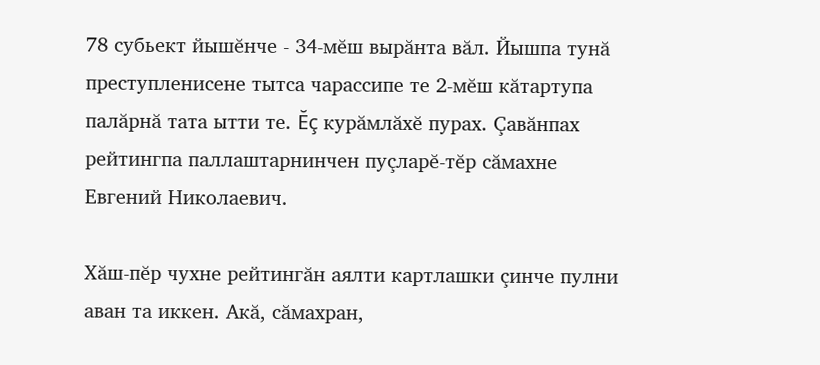78 субьект йышĕнче - 34-мĕш вырăнта вăл. Йышпа тунă преступленисене тытса чарассипе те 2-мĕш кăтартупа палăрнă тата ытти те. Ĕç курăмлăхĕ пурах. Çавăнпах рейтингпа паллаштарнинчен пуçларĕ-тĕр сăмахне Евгений Николаевич.

Хăш-пĕр чухне рейтингăн аялти картлашки çинче пулни аван та иккен. Акă, сăмахран,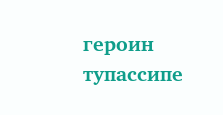героин тупассипе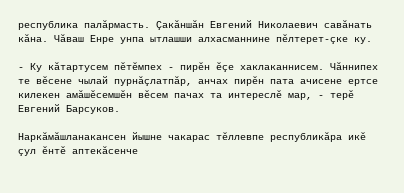республика палăрмасть. Çакăншăн Евгений Николаевич савăнать кăна. Чăваш Енре унпа ытлашши алхасманнине пĕлтерет-çке ку.

- Ку кăтартусем пĕтĕмпех - пирĕн ĕçе хаклаканнисем. Чăннипех те вĕсене чылай пурнăçлатпăр, анчах пирĕн пата ачисене ертсе килекен амăшĕсемшĕн вĕсем пачах та интереслĕ мар, - терĕ Евгений Барсуков.

Наркăмăшланакансен йышне чакарас тĕллевпе республикăра икĕ çул ĕнтĕ аптекăсенче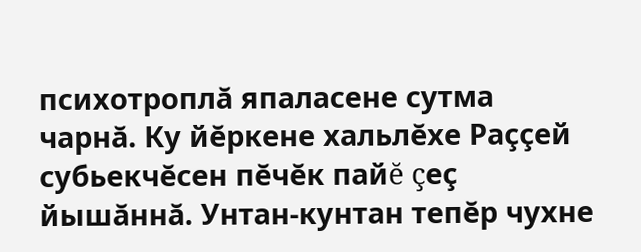психотроплă япаласене сутма чарнă. Ку йĕркене хальлĕхе Раççей субьекчĕсен пĕчĕк пайĕ çеç йышăннă. Унтан-кунтан тепĕр чухне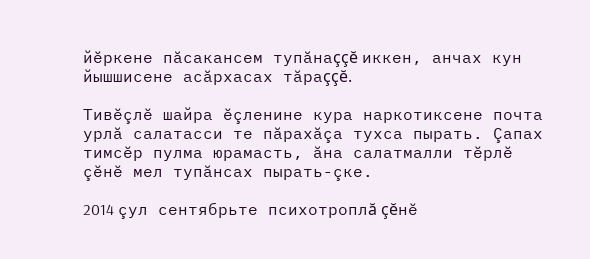йĕркене пăсакансем тупăнаççĕ иккен, анчах кун йышшисене асăрхасах тăраççĕ.

Тивĕçлĕ шайра ĕçленине кура наркотиксене почта урлă салатасси те пăрахăçа тухса пырать. Çапах тимсĕр пулма юрамасть, ăна салатмалли тĕрлĕ çĕнĕ мел тупăнсах пырать-çке.

2014 çул сентябрьте психотроплă çĕнĕ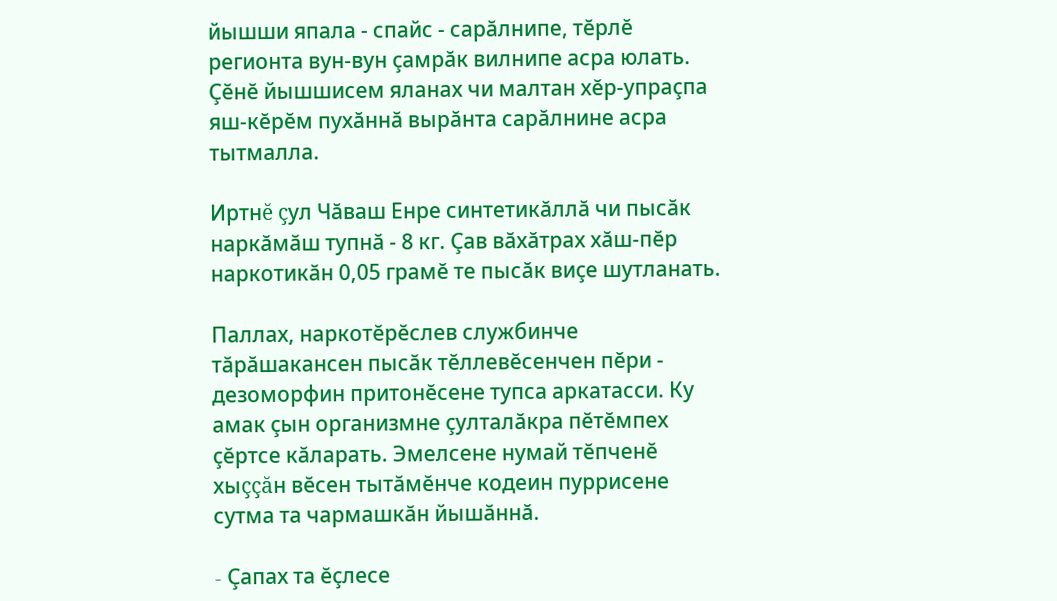йышши япала - спайс - сарăлнипе, тĕрлĕ регионта вун-вун çамрăк вилнипе асра юлать. Çĕнĕ йышшисем яланах чи малтан хĕр-упраçпа яш-кĕрĕм пухăннă вырăнта сарăлнине асра тытмалла.

Иртнĕ çул Чăваш Енре синтетикăллă чи пысăк наркăмăш тупнă - 8 кг. Çав вăхăтрах хăш-пĕр наркотикăн 0,05 грамĕ те пысăк виçе шутланать.

Паллах, наркотĕрĕслев службинче тăрăшакансен пысăк тĕллевĕсенчен пĕри - дезоморфин притонĕсене тупса аркатасси. Ку амак çын организмне çулталăкра пĕтĕмпех çĕртсе кăларать. Эмелсене нумай тĕпченĕ хыççăн вĕсен тытăмĕнче кодеин пуррисене сутма та чармашкăн йышăннă.

- Çапах та ĕçлесе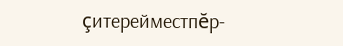çитерейместпĕр-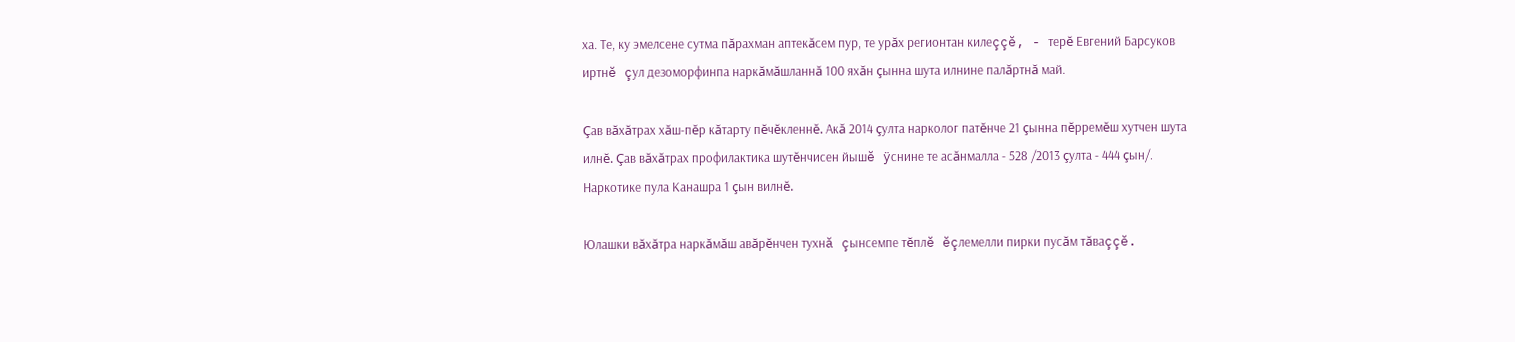ха. Те, ку эмелсене сутма пăрахман аптекăсем пур, те урăх регионтан килеççĕ, - терĕ Евгений Барсуков иртнĕ çул дезоморфинпа наркăмăшланнă 100 яхăн çынна шута илнине палăртнă май.

Çав вăхăтрах хăш-пĕр кăтарту пĕчĕкленнĕ. Акă 2014 çулта нарколог патĕнче 21 çынна пĕрремĕш хутчен шута илнĕ. Çав вăхăтрах профилактика шутĕнчисен йышĕ ÿснине те асăнмалла - 528 /2013 çулта - 444 çын/. Наркотике пула Канашра 1 çын вилнĕ.

Юлашки вăхăтра наркăмăш авăрĕнчен тухнă çынсемпе тĕплĕ ĕçлемелли пирки пусăм тăваççĕ.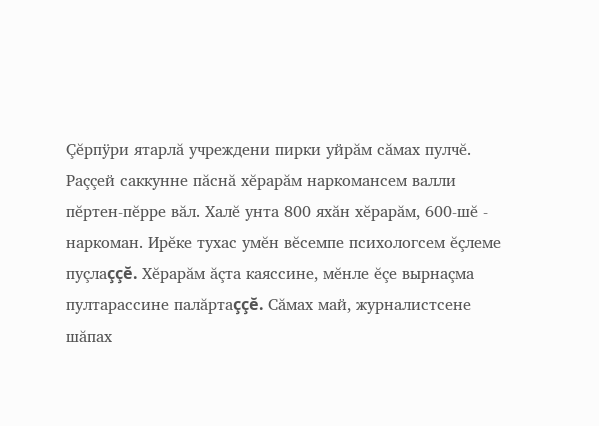Çĕрпÿри ятарлă учреждени пирки уйрăм сăмах пулчĕ. Раççей саккунне пăснă хĕрарăм наркомансем валли пĕртен-пĕрре вăл. Халĕ унта 800 яхăн хĕрарăм, 600-шĕ - наркоман. Ирĕке тухас умĕн вĕсемпе психологсем ĕçлеме пуçлаççĕ. Хĕрарăм ăçта каяссине, мĕнле ĕçе вырнаçма пултарассине палăртаççĕ. Сăмах май, журналистсене шăпах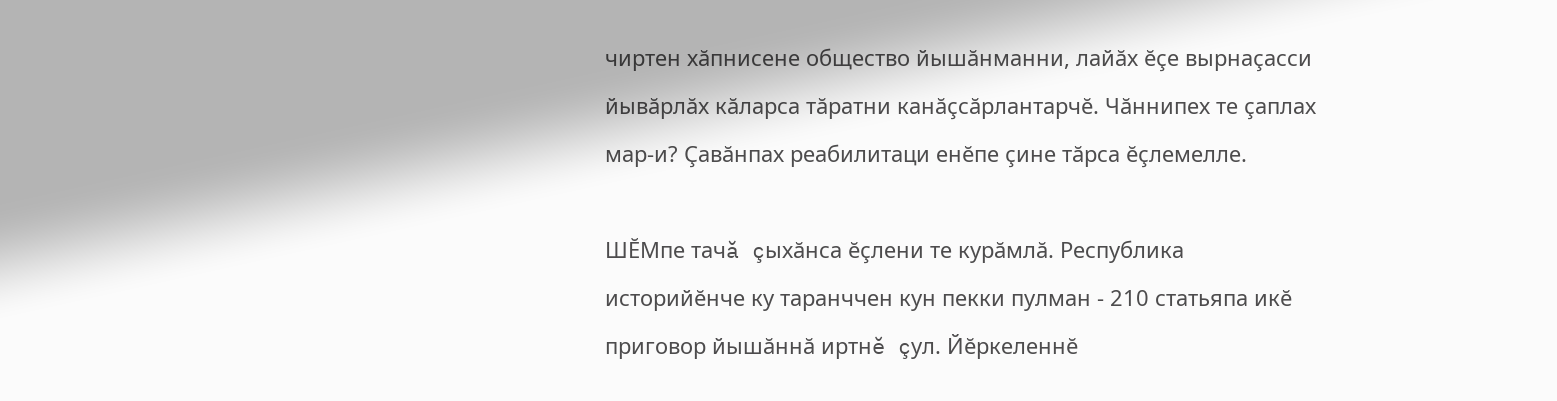чиртен хăпнисене общество йышăнманни, лайăх ĕçе вырнаçасси йывăрлăх кăларса тăратни канăçсăрлантарчĕ. Чăннипех те çаплах мар-и? Çавăнпах реабилитаци енĕпе çине тăрса ĕçлемелле.

ШĔМпе тачă çыхăнса ĕçлени те курăмлă. Республика историйĕнче ку таранччен кун пекки пулман - 210 статьяпа икĕ приговор йышăннă иртнĕ çул. Йĕркеленнĕ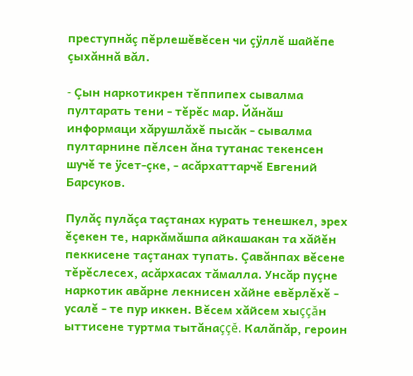преступнăç пĕрлешĕвĕсен чи çÿллĕ шайĕпе çыхăннă вăл.

- Çын наркотикрен тĕппипех сывалма пултарать тени - тĕрĕс мар. Йăнăш информаци хăрушлăхĕ пысăк - сывалма пултарнине пĕлсен ăна тутанас текенсен шучĕ те ÿсет-çке, - асăрхаттарчĕ Евгений Барсуков.

Пулăç пулăçа таçтанах курать тенешкел, эрех ĕçекен те, наркăмăшпа айкашакан та хăйĕн пеккисене таçтанах тупать. Çавăнпах вĕсене тĕрĕслесех, асăрхасах тăмалла. Унсăр пуçне наркотик авăрне лекнисен хăйне евĕрлĕхĕ - усалĕ - те пур иккен. Вĕсем хăйсем хыççăн ыттисене туртма тытăнаççĕ. Калăпăр, героин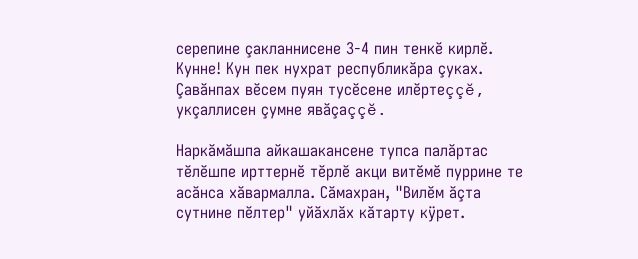серепине çакланнисене 3-4 пин тенкĕ кирлĕ. Кунне! Кун пек нухрат республикăра çуках. Çавăнпах вĕсем пуян тусĕсене илĕртеççĕ, укçаллисен çумне явăçаççĕ.

Наркăмăшпа айкашакансене тупса палăртас тĕлĕшпе ирттернĕ тĕрлĕ акци витĕмĕ пуррине те асăнса хăвармалла. Сăмахран, "Вилĕм ăçта сутнине пĕлтер" уйăхлăх кăтарту кÿрет.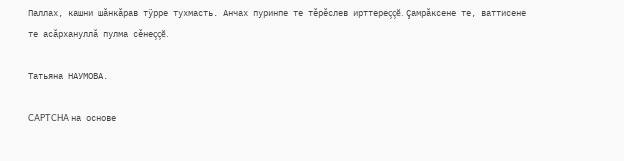Паллах, кашни шăнкăрав тÿрре тухмасть. Анчах пуринпе те тĕрĕслев ирттереççĕ. Çамрăксене те, ваттисене те асăрхануллă пулма сĕнеççĕ.

Татьяна НАУМОВА.

CAPTCHA на основе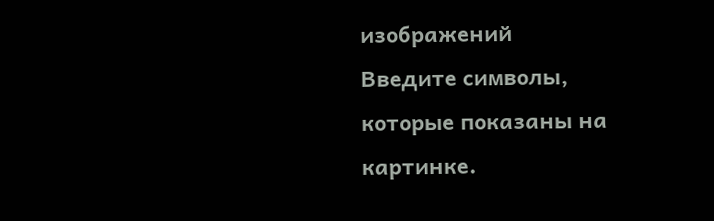изображений
Введите символы, которые показаны на картинке.